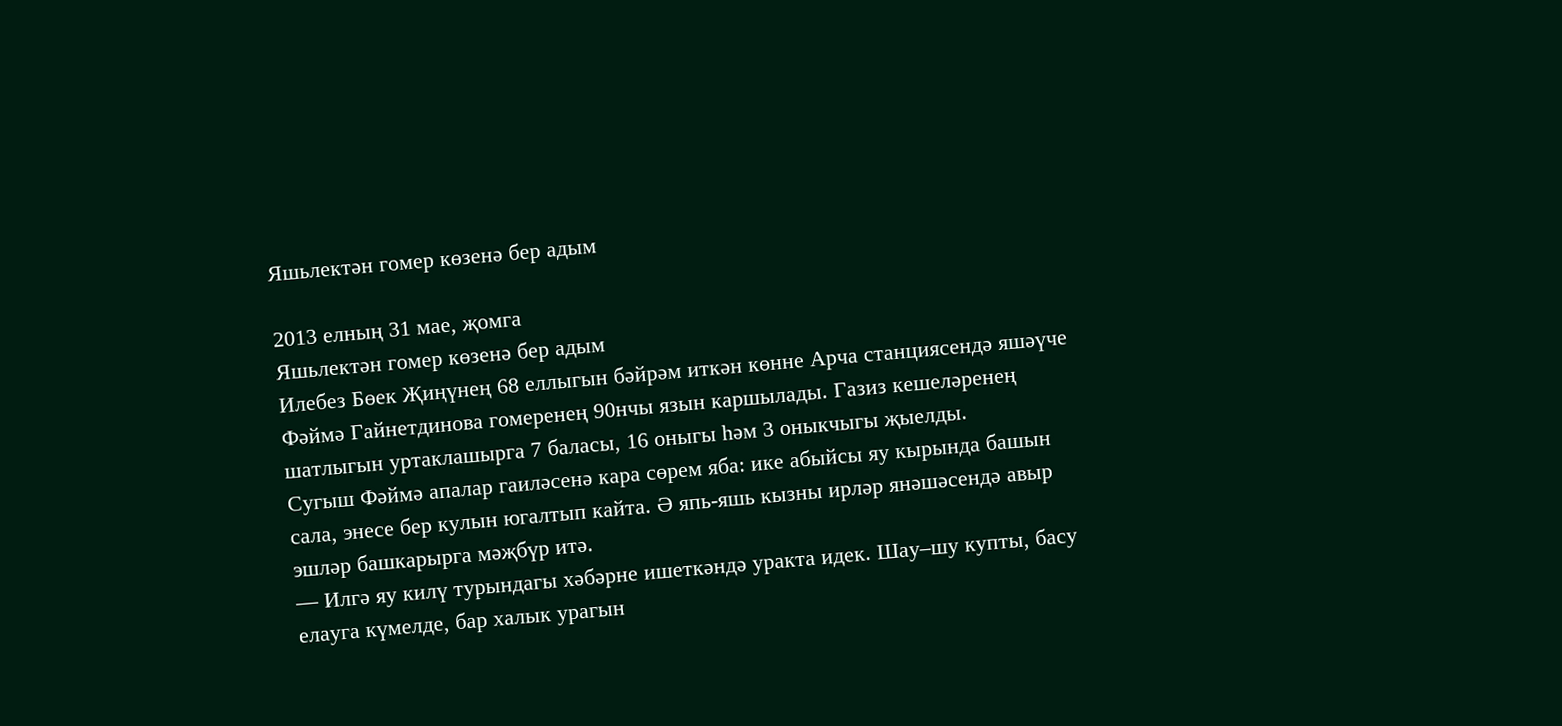Яшьлектән гомер көзенә бер адым

2013 елның 31 мае, җомга
Яшьлектән гомер көзенә бер адым
Илебез Бөек Җиңүнең 68 еллыгын бәйрәм иткән көнне Арча станциясендә яшәүче Фәймә Гайнетдинова гомеренең 90нчы язын каршылады. Газиз кешеләренең шатлыгын уртаклашырга 7 баласы, 16 оныгы һәм 3 оныкчыгы җыелды.
Сугыш Фәймә апалар гаиләсенә кара сөрем яба: ике абыйсы яу кырында башын сала, энесе бер кулын югалтып кайта. Ә япь-яшь кызны ирләр янәшәсендә авыр эшләр башкарырга мәҗбүр итә.
— Илгә яу килү турындагы хәбәрне ишеткәндә уракта идек. Шау–шу купты, басу елауга күмелде, бар халык урагын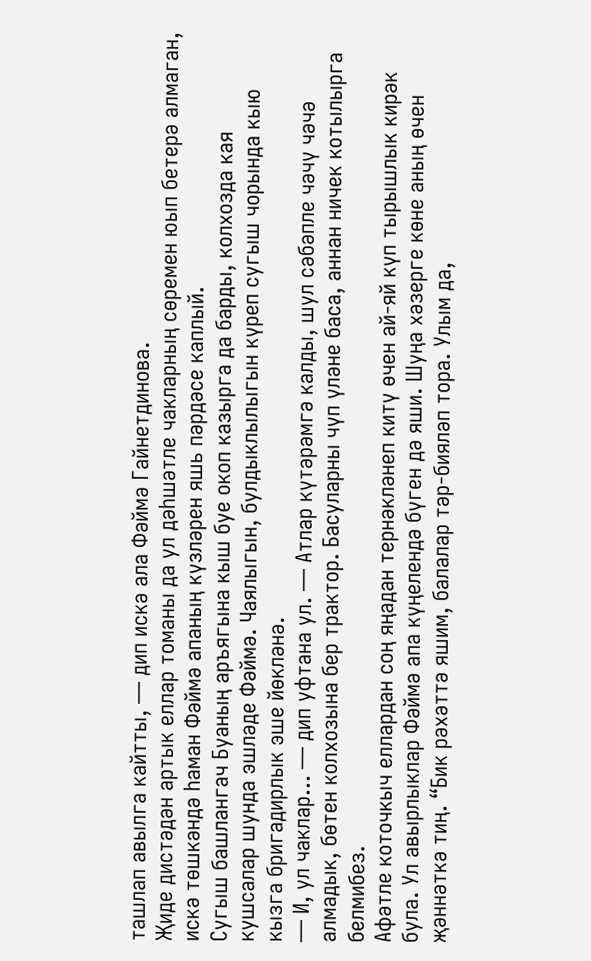ташлап авылга кайтты, — дип искә ала Фәймә Гайнетдинова.
Җиде дистәдән артык еллар томаны да ул дәһшәтле чакларның сөремен юып бетерә алмаган, искә төшкәндә һаман Фәймә апаның күзләрен яшь пәрдәсе каплый.
Сугыш башлангач Буаның аръягына кыш буе окоп казырга да барды, колхозда кая кушсалар шунда эшләде Фәймә. Чаялыгын, булдыклылыгын күреп сугыш чорында кыю кызга бригадирлык эше йөкләнә.
— И, ул чаклар... — дип уфтана ул. — Атлар күтәрәмгә калды, шул сәбәпле чәчү чәчә алмадык, бөтен колхозына бер трактор. Басуларны чүп үләне баса, аннан ничек котылырга белмибез.
Афәтле коточкыч еллардан соң яңадан тернәкләнеп китү өчен ай-яй күп тырышлык кирәк була. Ул авырлыклар Фәймә апа күңелендә бүген дә яши. Шуңа хәзерге көне аның өчен җәннәткә тиң. “Бик рәхәттә яшим, балалар тәр-бияләп тора. Улым да,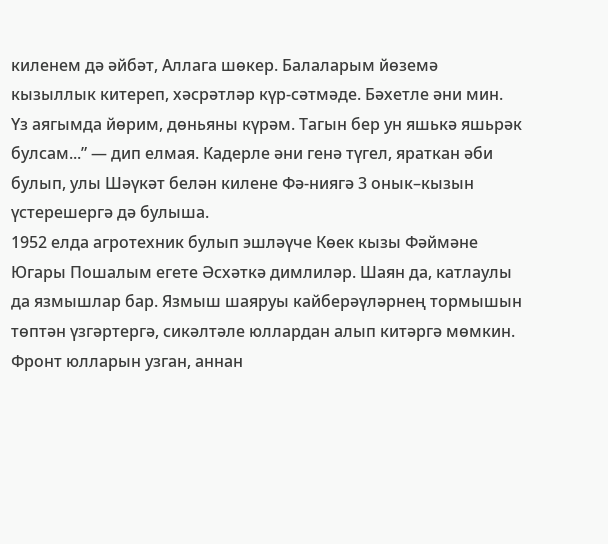киленем дә әйбәт, Аллага шөкер. Балаларым йөземә кызыллык китереп, хәсрәтләр күр-сәтмәде. Бәхетле әни мин. Үз аягымда йөрим, дөньяны күрәм. Тагын бер ун яшькә яшьрәк булсам...” — дип елмая. Кадерле әни генә түгел, яраткан әби булып, улы Шәүкәт белән килене Фә-ниягә 3 онык–кызын үстерешергә дә булыша.
1952 елда агротехник булып эшләүче Көек кызы Фәймәне Югары Пошалым егете Әсхәткә димлиләр. Шаян да, катлаулы да язмышлар бар. Язмыш шаяруы кайберәүләрнең тормышын төптән үзгәртергә, сикәлтәле юллардан алып китәргә мөмкин. Фронт юлларын узган, аннан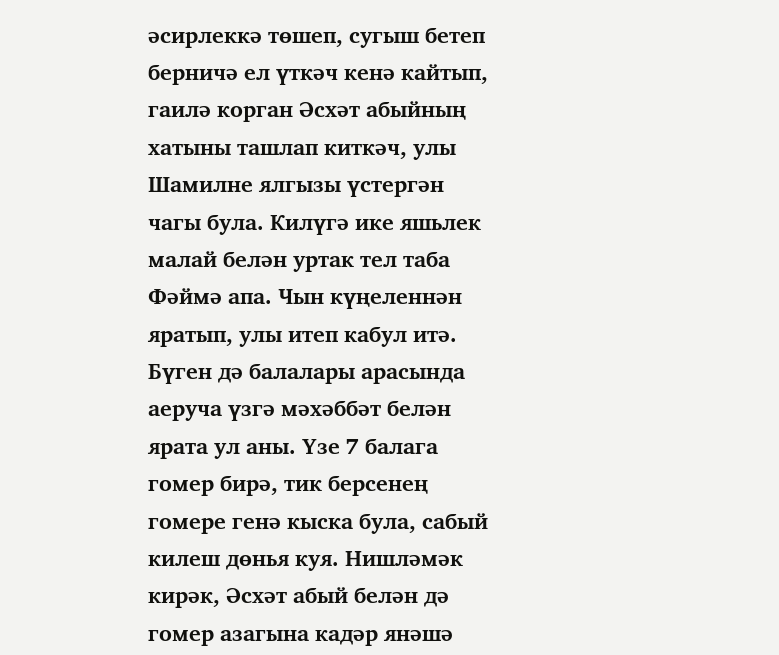әсирлеккә төшеп, сугыш бетеп берничә ел үткәч кенә кайтып, гаилә корган Әсхәт абыйның хатыны ташлап киткәч, улы Шамилне ялгызы үстергән чагы була. Килүгә ике яшьлек малай белән уртак тел таба Фәймә апа. Чын күңеленнән яратып, улы итеп кабул итә. Бүген дә балалары арасында аеруча үзгә мәхәббәт белән ярата ул аны. Үзе 7 балага гомер бирә, тик берсенең гомере генә кыска була, сабый килеш дөнья куя. Нишләмәк кирәк, Әсхәт абый белән дә гомер азагына кадәр янәшә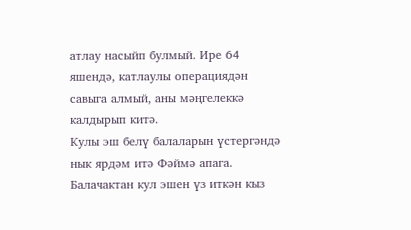атлау насыйп булмый. Ире 64 яшендә, катлаулы операциядән савыга алмый, аны мәңгелеккә калдырып китә.
Кулы эш белү балаларын үстергәндә нык ярдәм итә Фәймә апага. Балачактан кул эшен үз иткән кыз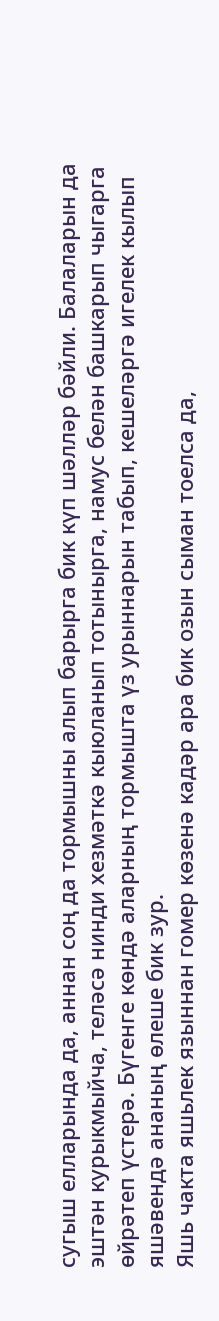сугыш елларында да, аннан соң да тормышны алып барырга бик күп шәлләр бәйли. Балаларын да эштән курыкмыйча, теләсә нинди хезмәткә кыюланып тотынырга, намус белән башкарып чыгарга өйрәтеп үстерә. Бүгенге көндә аларның тормышта үз урыннарын табып, кешеләргә игелек кылып яшәвендә ананың өлеше бик зур.
Яшь чакта яшьлек языннан гомер көзенә кадәр ара бик озын сыман тоелса да,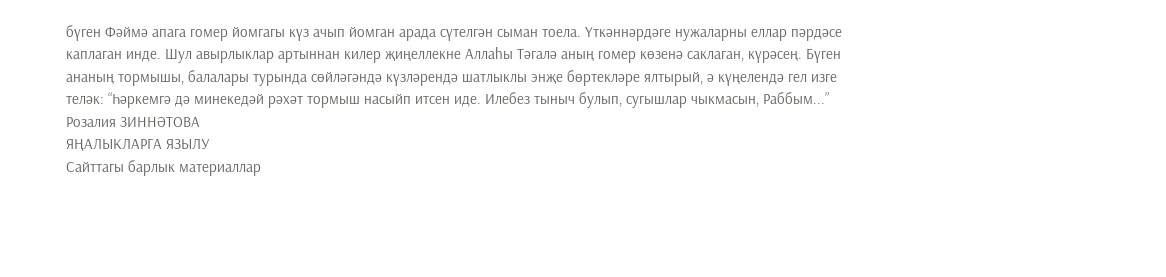бүген Фәймә апага гомер йомгагы күз ачып йомган арада сүтелгән сыман тоела. Үткәннәрдәге нужаларны еллар пәрдәсе каплаган инде. Шул авырлыклар артыннан килер җиңеллекне Аллаһы Тәгалә аның гомер көзенә саклаган, күрәсең. Бүген ананың тормышы, балалары турында сөйләгәндә күзләрендә шатлыклы энҗе бөртекләре ялтырый, ә күңелендә гел изге теләк: “Һәркемгә дә минекедәй рәхәт тормыш насыйп итсен иде. Илебез тыныч булып, сугышлар чыкмасын, Раббым...”
Розалия ЗИННӘТОВА
ЯҢАЛЫКЛАРГА ЯЗЫЛУ
Сайттагы барлык материаллар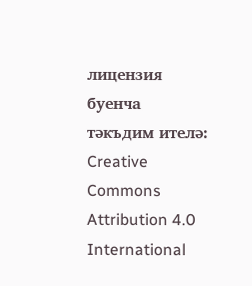лицензия буенча тәкъдим ителә:
Creative Commons Attribution 4.0 International